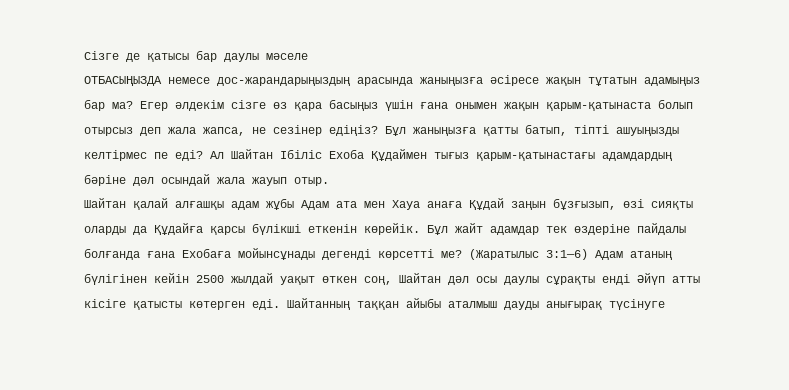Сізге де қатысы бар даулы мәселе
ОТБАСЫҢЫЗДА немесе дос-жарандарыңыздың арасында жаныңызға әсіресе жақын тұтатын адамыңыз бар ма? Егер әлдекім сізге өз қара басыңыз үшін ғана онымен жақын қарым-қатынаста болып отырсыз деп жала жапса, не сезінер едіңіз? Бұл жаныңызға қатты батып, тіпті ашуыңызды келтірмес пе еді? Ал Шайтан Ібіліс Ехоба Құдаймен тығыз қарым-қатынастағы адамдардың бәріне дәл осындай жала жауып отыр.
Шайтан қалай алғашқы адам жұбы Адам ата мен Хауа анаға Құдай заңын бұзғызып, өзі сияқты оларды да Құдайға қарсы бүлікші еткенін көрейік. Бұл жайт адамдар тек өздеріне пайдалы болғанда ғана Ехобаға мойынсұнады дегенді көрсетті ме? (Жаратылыс 3:1—6) Адам атаның бүлігінен кейін 2500 жылдай уақыт өткен соң, Шайтан дәл осы даулы сұрақты енді Әйүп атты кісіге қатысты көтерген еді. Шайтанның таққан айыбы аталмыш дауды анығырақ түсінуге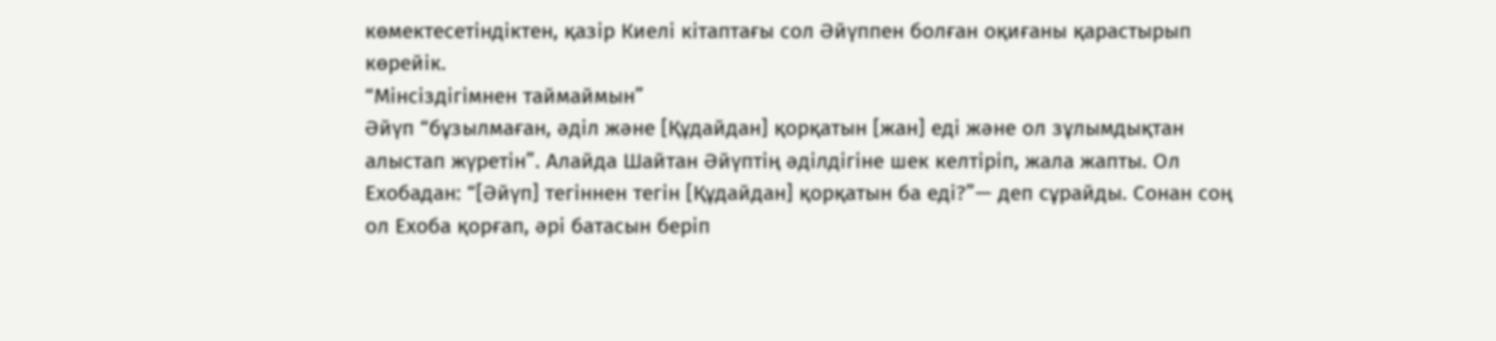көмектесетіндіктен, қазір Киелі кітаптағы сол Әйүппен болған оқиғаны қарастырып көрейік.
“Мінсіздігімнен таймаймын”
Әйүп “бұзылмаған, әділ және [Құдайдан] қорқатын [жан] еді және ол зұлымдықтан алыстап жүретін”. Алайда Шайтан Әйүптің әділдігіне шек келтіріп, жала жапты. Ол Ехобадан: “[Әйүп] тегіннен тегін [Құдайдан] қорқатын ба еді?”— деп сұрайды. Сонан соң ол Ехоба қорғап, әрі батасын беріп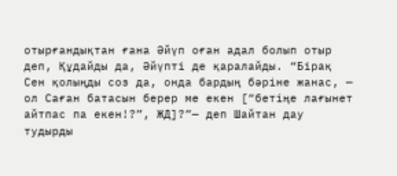отырғандықтан ғана Әйүп оған адал болып отыр деп, Құдайды да, Әйүпті де қаралайды. “Бірақ Сен қолыңды соз да, онда бардың бәріне жанас, — ол Саған батасын берер ме екен [“бетіңе лағынет айтпас па екен!?”, ЖД]?”— деп Шайтан дау тудырды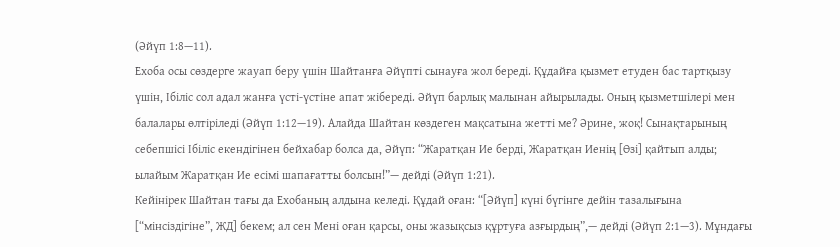(Әйүп 1:8—11).
Ехоба осы сөздерге жауап беру үшін Шайтанға Әйүпті сынауға жол береді. Құдайға қызмет етуден бас тартқызу үшін, Ібіліс сол адал жанға үсті-үстіне апат жібереді. Әйүп барлық малынан айырылады. Оның қызметшілері мен балалары өлтіріледі (Әйүп 1:12—19). Алайда Шайтан көздеген мақсатына жетті ме? Әрине, жоқ! Сынақтарының себепшісі Ібіліс екендігінен бейхабар болса да, Әйүп: “Жаратқан Ие берді, Жаратқан Иенің [Өзі] қайтып алды; ылайым Жаратқан Ие есімі шапағатты болсын!”— дейді (Әйүп 1:21).
Кейінірек Шайтан тағы да Ехобаның алдына келеді. Құдай оған: “[Әйүп] күні бүгінге дейін тазалығына [“мінсіздігіне”, ЖД] бекем; ал сен Мені оған қарсы, оны жазықсыз құртуға азғырдың”,— дейді (Әйүп 2:1—3). Мұндағы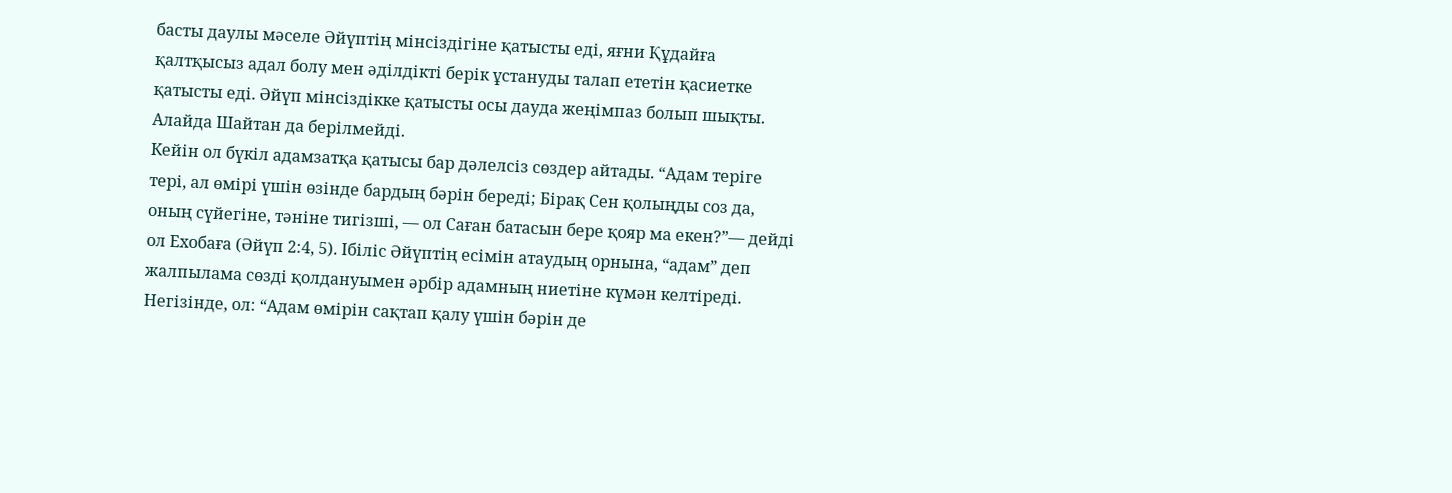басты даулы мәселе Әйүптің мінсіздігіне қатысты еді, яғни Құдайға қалтқысыз адал болу мен әділдікті берік ұстануды талап ететін қасиетке қатысты еді. Әйүп мінсіздікке қатысты осы дауда жеңімпаз болып шықты. Алайда Шайтан да берілмейді.
Кейін ол бүкіл адамзатқа қатысы бар дәлелсіз сөздер айтады. “Адам теріге тері, ал өмірі үшін өзінде бардың бәрін береді; Бірақ Сен қолыңды соз да, оның сүйегіне, тәніне тигізші, — ол Саған батасын бере қояр ма екен?”— дейді ол Ехобаға (Әйүп 2:4, 5). Ібіліс Әйүптің есімін атаудың орнына, “адам” деп жалпылама сөзді қолдануымен әрбір адамның ниетіне күмән келтіреді. Негізінде, ол: “Адам өмірін сақтап қалу үшін бәрін де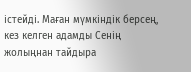істейді. Маған мүмкіндік берсең, кез келген адамды Сенің жолыңнан тайдыра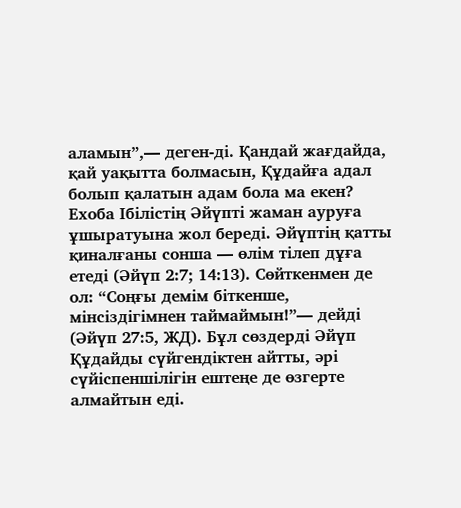аламын”,— деген-ді. Қандай жағдайда, қай уақытта болмасын, Құдайға адал болып қалатын адам бола ма екен?
Ехоба Ібілістің Әйүпті жаман ауруға ұшыратуына жол береді. Әйүптің қатты қиналғаны сонша — өлім тілеп дұға етеді (Әйүп 2:7; 14:13). Сөйткенмен де ол: “Соңғы демім біткенше, мінсіздігімнен таймаймын!”— дейді (Әйүп 27:5, ЖД). Бұл сөздерді Әйүп Құдайды сүйгендіктен айтты, әрі сүйіспеншілігін ештеңе де өзгерте алмайтын еді.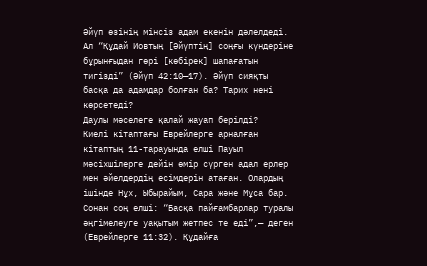Әйүп өзінің мінсіз адам екенін дәлелдеді. Ал “Құдай Иовтың [Әйүптің] соңғы күндеріне бұрынғыдан гөрі [көбірек] шапағатын тигізді” (Әйүп 42:10—17). Әйүп сияқты басқа да адамдар болған ба? Тарих нені көрсетеді?
Даулы мәселеге қалай жауап берілді?
Киелі кітаптағы Еврейлерге арналған кітаптың 11-тарауында елші Пауыл мәсіхшілерге дейін өмір сүрген адал ерлер мен әйелдердің есімдерін атаған. Олардың ішінде Нұх, Ыбырайым, Сара және Мұса бар. Сонан соң елші: “Басқа пайғамбарлар туралы әңгімелеуге уақытым жетпес те еді”,— деген (Еврейлерге 11:32). Құдайға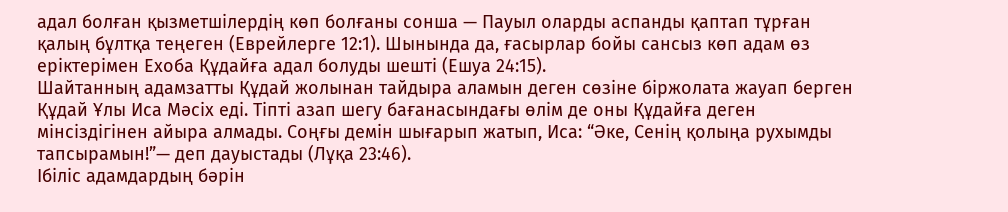адал болған қызметшілердің көп болғаны сонша — Пауыл оларды аспанды қаптап тұрған қалың бұлтқа теңеген (Еврейлерге 12:1). Шынында да, ғасырлар бойы сансыз көп адам өз еріктерімен Ехоба Құдайға адал болуды шешті (Ешуа 24:15).
Шайтанның адамзатты Құдай жолынан тайдыра аламын деген сөзіне біржолата жауап берген Құдай Ұлы Иса Мәсіх еді. Тіпті азап шегу бағанасындағы өлім де оны Құдайға деген мінсіздігінен айыра алмады. Соңғы демін шығарып жатып, Иса: “Әке, Сенің қолыңа рухымды тапсырамын!”— деп дауыстады (Лұқа 23:46).
Ібіліс адамдардың бәрін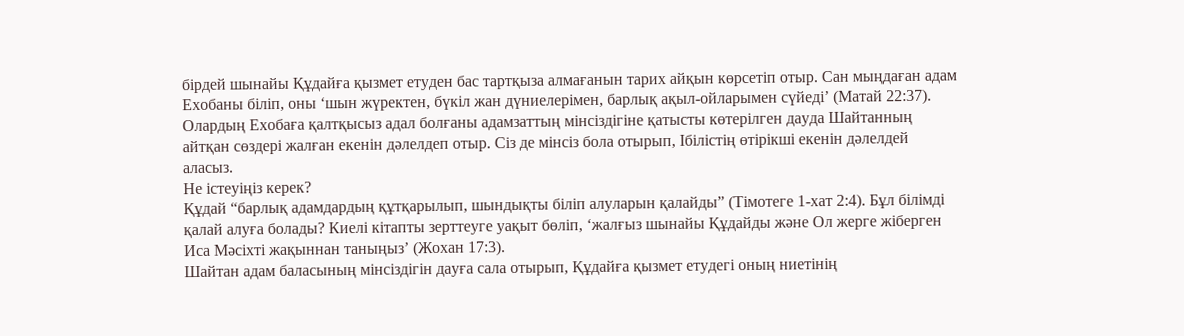бірдей шынайы Құдайға қызмет етуден бас тартқыза алмағанын тарих айқын көрсетіп отыр. Сан мыңдаған адам Ехобаны біліп, оны ‘шын жүректен, бүкіл жан дүниелерімен, барлық ақыл-ойларымен сүйеді’ (Матай 22:37). Олардың Ехобаға қалтқысыз адал болғаны адамзаттың мінсіздігіне қатысты көтерілген дауда Шайтанның айтқан сөздері жалған екенін дәлелдеп отыр. Сіз де мінсіз бола отырып, Ібілістің өтірікші екенін дәлелдей аласыз.
Не істеуіңіз керек?
Құдай “барлық адамдардың құтқарылып, шындықты біліп алуларын қалайды” (Тімотеге 1-хат 2:4). Бұл білімді қалай алуға болады? Киелі кітапты зерттеуге уақыт бөліп, ‘жалғыз шынайы Құдайды және Ол жерге жіберген Иса Мәсіхті жақыннан таныңыз’ (Жохан 17:3).
Шайтан адам баласының мінсіздігін дауға сала отырып, Құдайға қызмет етудегі оның ниетінің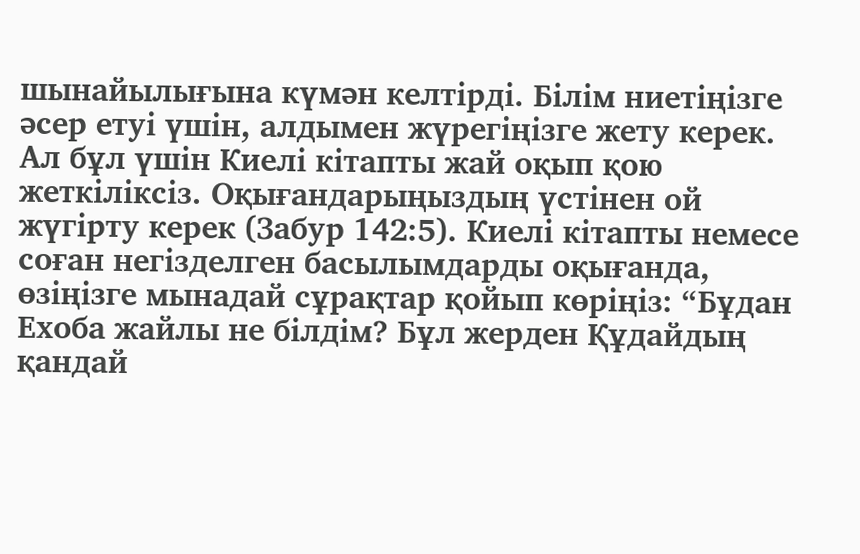шынайылығына күмән келтірді. Білім ниетіңізге әсер етуі үшін, алдымен жүрегіңізге жету керек. Ал бұл үшін Киелі кітапты жай оқып қою жеткіліксіз. Оқығандарыңыздың үстінен ой жүгірту керек (Забур 142:5). Киелі кітапты немесе соған негізделген басылымдарды оқығанда, өзіңізге мынадай сұрақтар қойып көріңіз: “Бұдан Ехоба жайлы не білдім? Бұл жерден Құдайдың қандай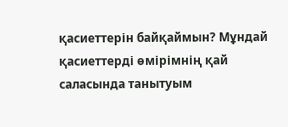қасиеттерін байқаймын? Мұндай қасиеттерді өмірімнің қай саласында танытуым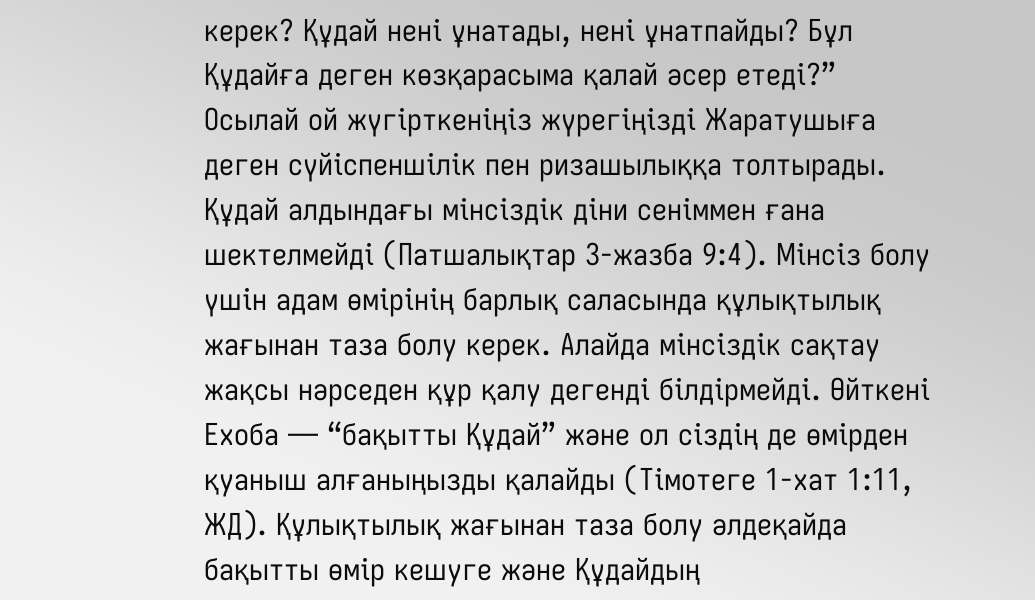керек? Құдай нені ұнатады, нені ұнатпайды? Бұл Құдайға деген көзқарасыма қалай әсер етеді?” Осылай ой жүгірткеніңіз жүрегіңізді Жаратушыға деген сүйіспеншілік пен ризашылыққа толтырады.
Құдай алдындағы мінсіздік діни сеніммен ғана шектелмейді (Патшалықтар 3-жазба 9:4). Мінсіз болу үшін адам өмірінің барлық саласында құлықтылық жағынан таза болу керек. Алайда мінсіздік сақтау жақсы нәрседен құр қалу дегенді білдірмейді. Өйткені Ехоба — “бақытты Құдай” және ол сіздің де өмірден қуаныш алғаныңызды қалайды (Тімотеге 1-хат 1:11, ЖД). Құлықтылық жағынан таза болу әлдеқайда бақытты өмір кешуге және Құдайдың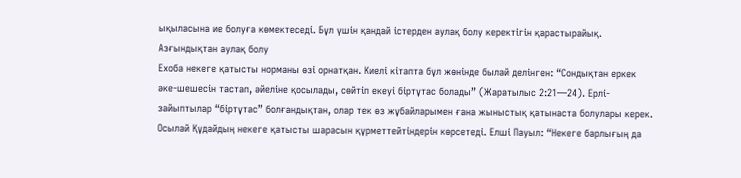ықыласына ие болуға көмектеседі. Бұл үшін қандай істерден аулақ болу керектігін қарастырайық.
Азғындықтан аулақ болу
Ехоба некеге қатысты норманы өзі орнатқан. Киелі кітапта бұл жөнінде былай делінген: “Сондықтан еркек әке-шешесін тастап, әйеліне қосылады, сөйтіп екеуі біртұтас болады” (Жаратылыс 2:21—24). Ерлі-зайыптылар “біртұтас” болғандықтан, олар тек өз жұбайларымен ғана жыныстық қатынаста болулары керек. Осылай Құдайдың некеге қатысты шарасын құрметтейтіндерін көрсетеді. Елші Пауыл: “Некеге барлығың да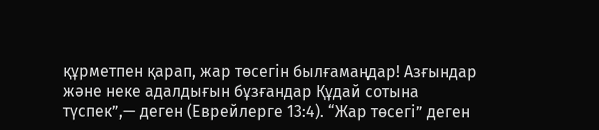құрметпен қарап, жар төсегін былғамаңдар! Азғындар және неке адалдығын бұзғандар Құдай сотына түспек”,— деген (Еврейлерге 13:4). “Жар төсегі” деген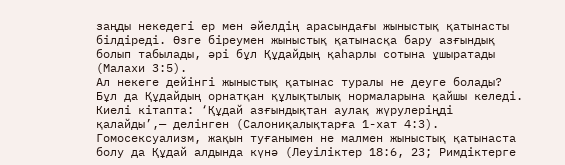заңды некедегі ер мен әйелдің арасындағы жыныстық қатынасты білдіреді. Өзге біреумен жыныстық қатынасқа бару азғындық болып табылады, әрі бұл Құдайдың қаһарлы сотына ұшыратады (Малахи 3:5).
Ал некеге дейінгі жыныстық қатынас туралы не деуге болады? Бұл да Құдайдың орнатқан құлықтылық нормаларына қайшы келеді. Киелі кітапта: ‘Құдай азғындықтан аулақ жүрулеріңді қалайды’,— делінген (Салониқалықтарға 1-хат 4:3). Гомосексуализм, жақын туғанымен не малмен жыныстық қатынаста болу да Құдай алдында күнә (Леуіліктер 18:6, 23; Римдіктерге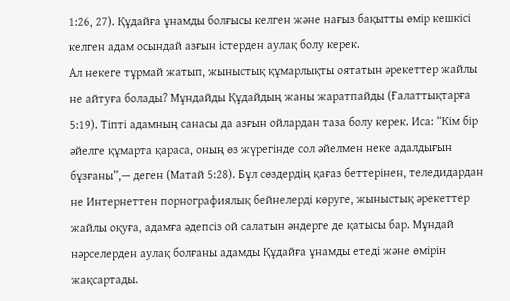1:26, 27). Құдайға ұнамды болғысы келген және нағыз бақытты өмір кешкісі келген адам осындай азғын істерден аулақ болу керек.
Ал некеге тұрмай жатып, жыныстық құмарлықты оятатын әрекеттер жайлы не айтуға болады? Мұндайды Құдайдың жаны жаратпайды (Ғалаттықтарға 5:19). Тіпті адамның санасы да азғын ойлардан таза болу керек. Иса: “Кім бір әйелге құмарта қараса, оның өз жүрегінде сол әйелмен неке адалдығын бұзғаны”,— деген (Матай 5:28). Бұл сөздердің қағаз беттерінен, теледидардан не Интернеттен порнографиялық бейнелерді көруге, жыныстық әрекеттер жайлы оқуға, адамға әдепсіз ой салатын әндерге де қатысы бар. Мұндай нәрселерден аулақ болғаны адамды Құдайға ұнамды етеді және өмірін жақсартады.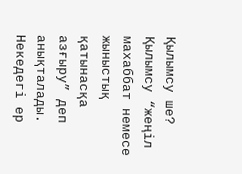Қылымсу ше? Қылымсу “жеңіл махаббат немесе жыныстық қатынасқа азғыру” деп анықталады. Некедегі ер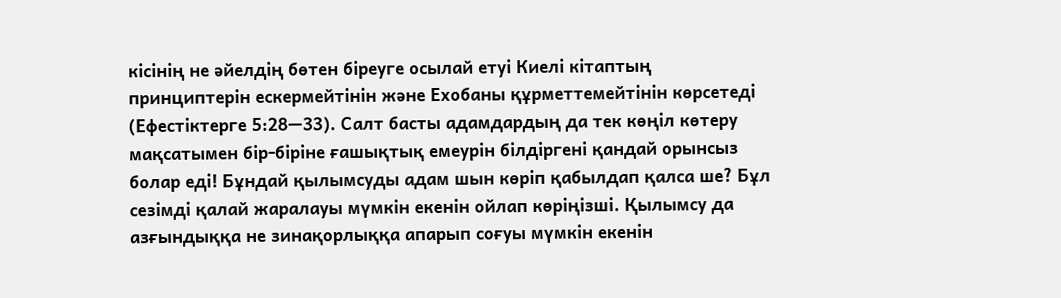кісінің не әйелдің бөтен біреуге осылай етуі Киелі кітаптың принциптерін ескермейтінін және Ехобаны құрметтемейтінін көрсетеді (Ефестіктерге 5:28—33). Салт басты адамдардың да тек көңіл көтеру мақсатымен бір-біріне ғашықтық емеурін білдіргені қандай орынсыз болар еді! Бұндай қылымсуды адам шын көріп қабылдап қалса ше? Бұл сезімді қалай жаралауы мүмкін екенін ойлап көріңізші. Қылымсу да азғындыққа не зинақорлыққа апарып соғуы мүмкін екенін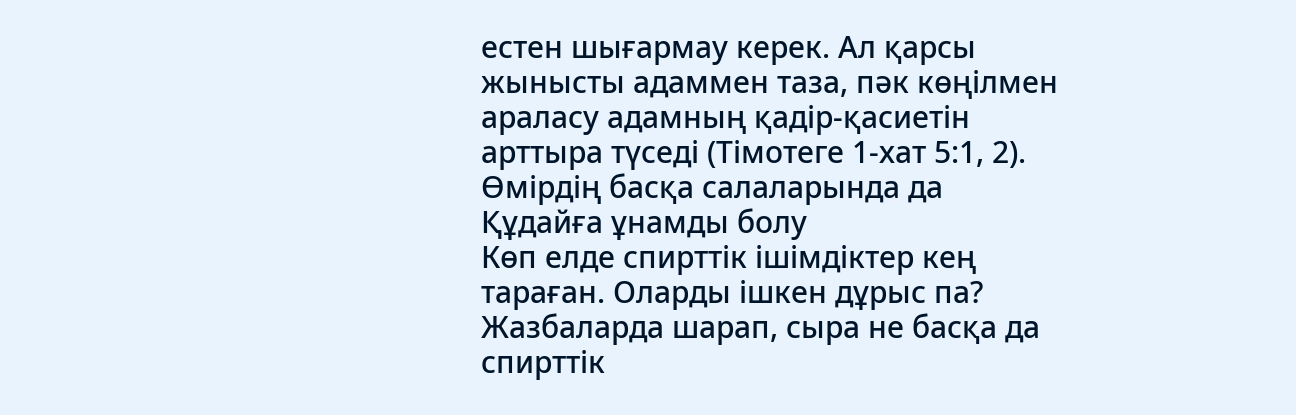естен шығармау керек. Ал қарсы жынысты адаммен таза, пәк көңілмен араласу адамның қадір-қасиетін арттыра түседі (Тімотеге 1-хат 5:1, 2).
Өмірдің басқа салаларында да Құдайға ұнамды болу
Көп елде спирттік ішімдіктер кең тараған. Оларды ішкен дұрыс па? Жазбаларда шарап, сыра не басқа да спирттік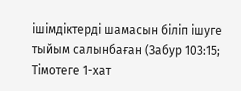ішімдіктерді шамасын біліп ішуге тыйым салынбаған (Забур 103:15; Тімотеге 1-хат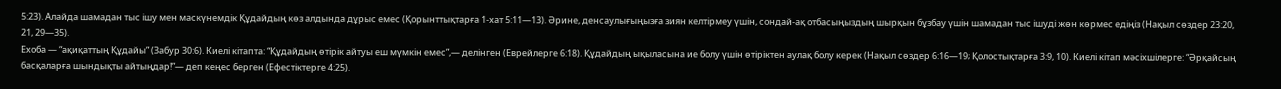5:23). Алайда шамадан тыс ішу мен маскүнемдік Құдайдың көз алдында дұрыс емес (Қорынттықтарға 1-хат 5:11—13). Әрине, денсаулығыңызға зиян келтірмеу үшін, сондай-ақ отбасыңыздың шырқын бұзбау үшін шамадан тыс ішуді жөн көрмес едіңіз (Нақыл сөздер 23:20, 21, 29—35).
Ехоба — “ақиқаттың Құдайы” (Забур 30:6). Киелі кітапта: “Құдайдың өтірік айтуы еш мүмкін емес”,— делінген (Еврейлерге 6:18). Құдайдың ықыласына ие болу үшін өтіріктен аулақ болу керек (Нақыл сөздер 6:16—19; Қолостықтарға 3:9, 10). Киелі кітап мәсіхшілерге: “Әрқайсың басқаларға шындықты айтыңдар!”— деп кеңес берген (Ефестіктерге 4:25).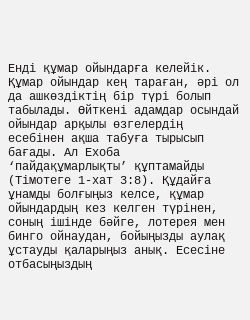Енді құмар ойындарға келейік. Құмар ойындар кең тараған, әрі ол да ашкөздіктің бір түрі болып табылады. Өйткені адамдар осындай ойындар арқылы өзгелердің есебінен ақша табуға тырысып бағады. Ал Ехоба ‘пайдақұмарлықты’ құптамайды (Тімотеге 1-хат 3:8). Құдайға ұнамды болғыңыз келсе, құмар ойындардың кез келген түрінен, соның ішінде бәйге, лотерея мен бинго ойнаудан, бойыңызды аулақ ұстауды қаларыңыз анық. Есесіне отбасыңыздың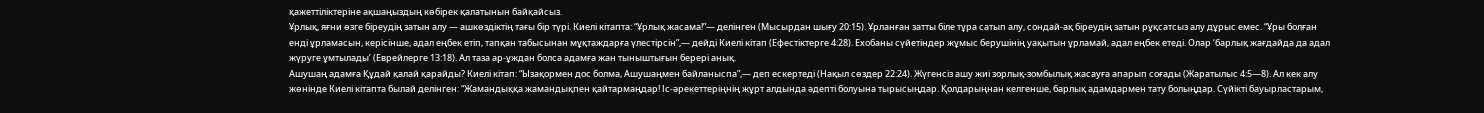қажеттіліктеріне ақшаңыздың көбірек қалатынын байқайсыз.
Ұрлық, яғни өзге біреудің затын алу — ашкөздіктің тағы бір түрі. Киелі кітапта: “Ұрлық жасама!”— делінген (Мысырдан шығу 20:15). Ұрланған затты біле тұра сатып алу, сондай-ақ біреудің затын рұқсатсыз алу дұрыс емес. “Ұры болған енді ұрламасын, керісінше, адал еңбек етіп, тапқан табысынан мұқтаждарға үлестірсін”,— дейді Киелі кітап (Ефестіктерге 4:28). Ехобаны сүйетіндер жұмыс берушінің уақытын ұрламай, адал еңбек етеді. Олар ‘барлық жағдайда да адал жүруге ұмтылады’ (Еврейлерге 13:18). Ал таза ар-ұждан болса адамға жан тыныштығын берері анық.
Ашушаң адамға Құдай қалай қарайды? Киелі кітап: “Ызақормен дос болма, Ашушаңмен байланыспа”,— деп ескертеді (Нақыл сөздер 22:24). Жүгенсіз ашу жиі зорлық-зомбылық жасауға апарып соғады (Жаратылыс 4:5—8). Ал кек алу жөнінде Киелі кітапта былай делінген: “Жамандыққа жамандықпен қайтармаңдар! Іс-әрекеттеріңнің жұрт алдында әдепті болуына тырысыңдар. Қолдарыңнан келгенше, барлық адамдармен тату болыңдар. Сүйікті бауырластарым,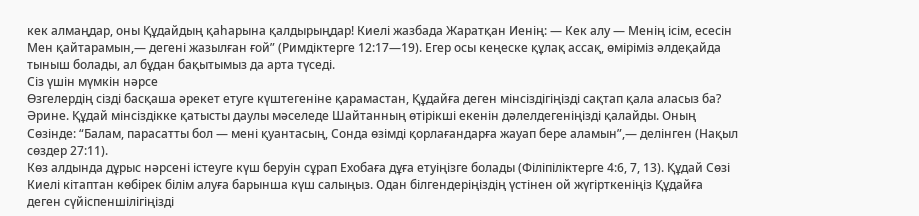кек алмаңдар, оны Құдайдың қаһарына қалдырыңдар! Киелі жазбада Жаратқан Иенің: — Кек алу — Менің ісім, есесін Мен қайтарамын,— дегені жазылған ғой” (Римдіктерге 12:17—19). Егер осы кеңеске құлақ ассақ, өміріміз әлдеқайда тыныш болады, ал бұдан бақытымыз да арта түседі.
Сіз үшін мүмкін нәрсе
Өзгелердің сізді басқаша әрекет етуге күштегеніне қарамастан, Құдайға деген мінсіздігіңізді сақтап қала аласыз ба? Әрине. Құдай мінсіздікке қатысты даулы мәселеде Шайтанның өтірікші екенін дәлелдегеніңізді қалайды. Оның Сөзінде: “Балам, парасатты бол — мені қуантасың, Сонда өзімді қорлағандарға жауап бере аламын”,— делінген (Нақыл сөздер 27:11).
Көз алдында дұрыс нәрсені істеуге күш беруін сұрап Ехобаға дұға етуіңізге болады (Філіпіліктерге 4:6, 7, 13). Құдай Сөзі Киелі кітаптан көбірек білім алуға барынша күш салыңыз. Одан білгендеріңіздің үстінен ой жүгірткеніңіз Құдайға деген сүйіспеншілігіңізді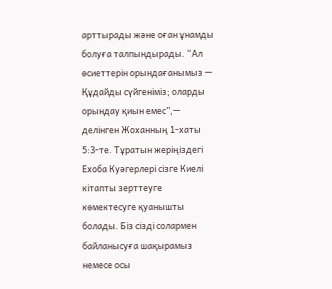арттырады және оған ұнамды болуға талпындырады. “Ал өсиеттерін орындағанымыз — Құдайды сүйгеніміз; оларды орындау қиын емес”,— делінген Жоханның 1-хаты 5:3-те. Тұратын жеріңіздегі Ехоба Куәгерлері сізге Киелі кітапты зерттеуге көмектесуге қуанышты болады. Біз сізді солармен байланысуға шақырамыз немесе осы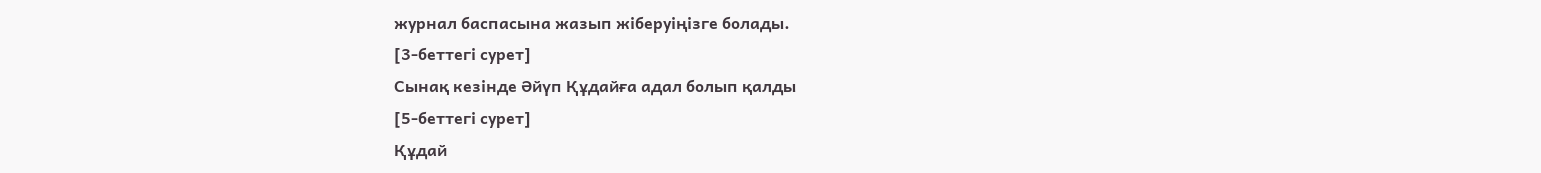журнал баспасына жазып жіберуіңізге болады.
[3-беттегі сурет]
Сынақ кезінде Әйүп Құдайға адал болып қалды
[5-беттегі сурет]
Құдай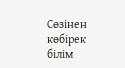Сөзінен көбірек білім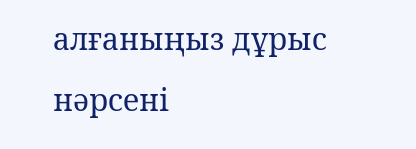алғаныңыз дұрыс нәрсені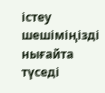істеу шешіміңізді нығайта түседі